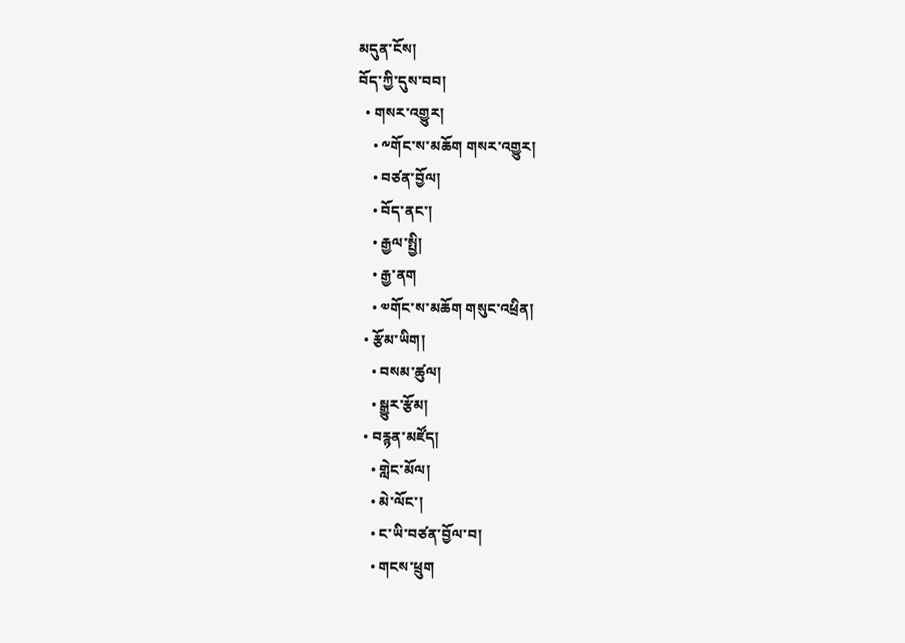མདུན་ངོས།
བོད་ཀྱི་དུས་བབ།
  • གསར་འགྱུར།
    • ༸གོང་ས་མཆོག གསར་འགྱུར།
    • བཙན་བྱོལ།
    • བོད་ནང་།
    • རྒྱལ་སྤྱི།
    • རྒྱ་ནག
    • ༧གོང་ས་མཆོག གསུང་འཕྲིན།
  • རྩོམ་ཡིག།
    • བསམ་ཚུལ།
    • སྒྱུར་རྩོམ།
  • བརྙན་མཛོད།
    • གླེང་མོལ།
    • མེ་ལོང་།
    • ང་ཡི་བཙན་བྱོལ་བ།
    • གངས་ཕྲུག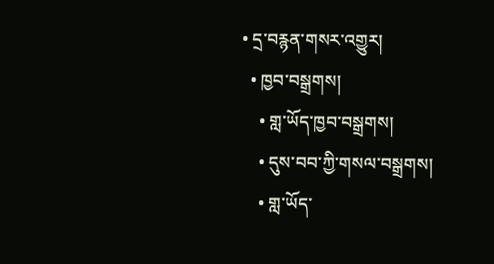• དྲ་བརྙན་གསར་འགྱུར།
  • ཁྱབ་བསྒྲགས།
    • གླ་ཡོད་ཁྱབ་བསྒྲགས།
    • དུས་བབ་ཀྱི་གསལ་བསྒྲགས།
    • གླ་ཡོད་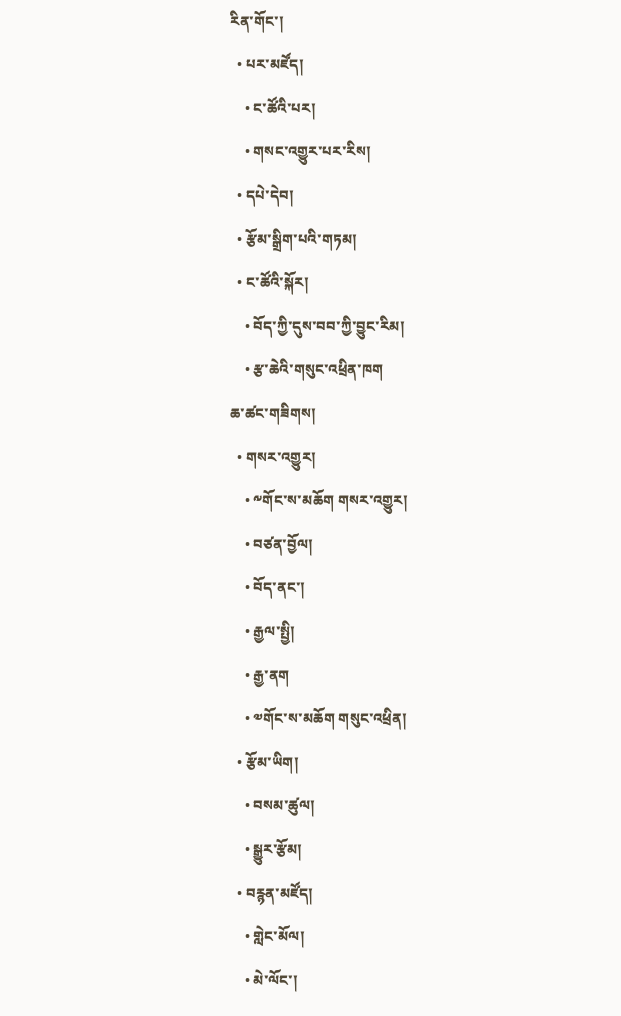རིན་གོང་།
  • པར་མཛོད།
    • ང་ཚོའི་པར།
    • གསང་འགྱུར་པར་རིས།
  • དཔེ་དེབ།
  • རྩོམ་སྒྲིག་པའི་གཏམ།
  • ང་ཚོའི་སྐོར།
    • བོད་ཀྱི་དུས་བབ་ཀྱི་བྱུང་རིམ།
    • རྩ་ཆེའི་གསུང་འཕྲིན་ཁག
ཆ་ཚང་གཟིགས།
  • གསར་འགྱུར།
    • ༸གོང་ས་མཆོག གསར་འགྱུར།
    • བཙན་བྱོལ།
    • བོད་ནང་།
    • རྒྱལ་སྤྱི།
    • རྒྱ་ནག
    • ༧གོང་ས་མཆོག གསུང་འཕྲིན།
  • རྩོམ་ཡིག།
    • བསམ་ཚུལ།
    • སྒྱུར་རྩོམ།
  • བརྙན་མཛོད།
    • གླེང་མོལ།
    • མེ་ལོང་།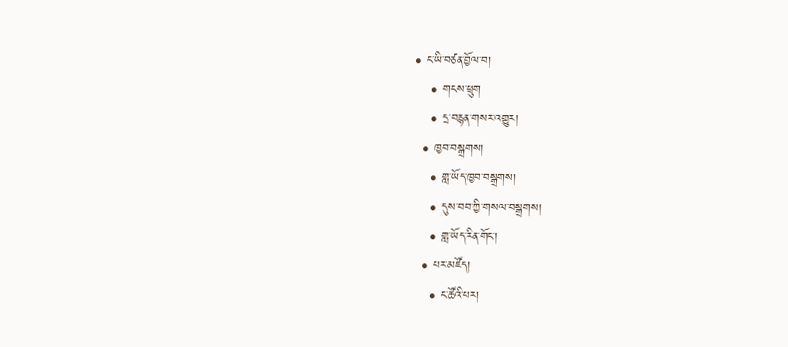• ང་ཡི་བཙན་བྱོལ་བ།
    • གངས་ཕྲུག
    • དྲ་བརྙན་གསར་འགྱུར།
  • ཁྱབ་བསྒྲགས།
    • གླ་ཡོད་ཁྱབ་བསྒྲགས།
    • དུས་བབ་ཀྱི་གསལ་བསྒྲགས།
    • གླ་ཡོད་རིན་གོང་།
  • པར་མཛོད།
    • ང་ཚོའི་པར།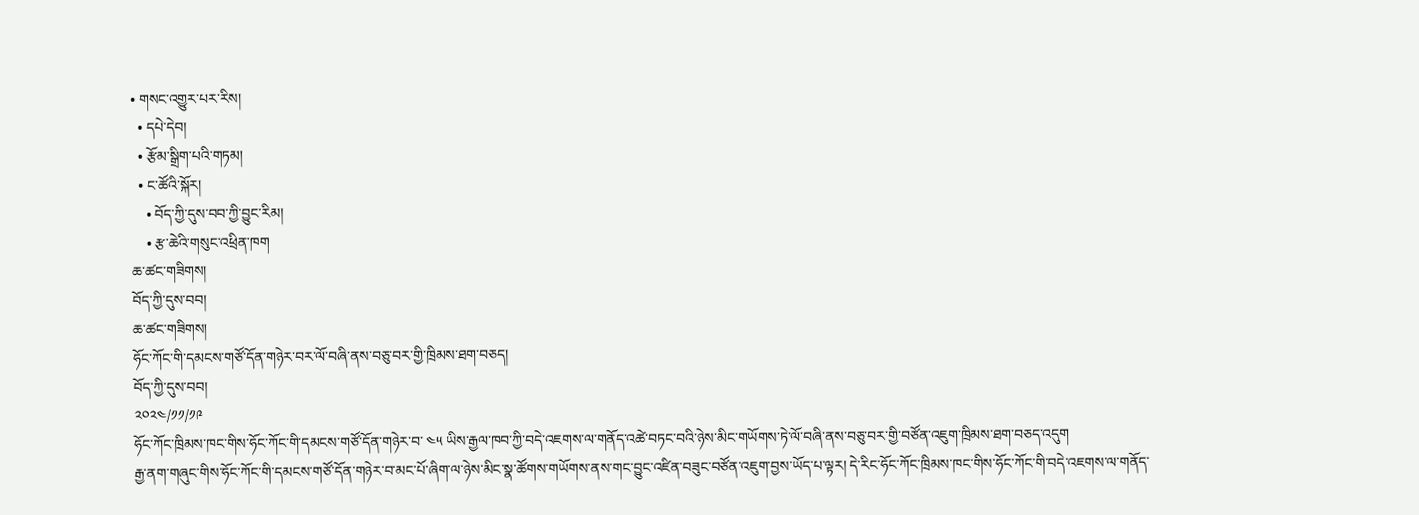• གསང་འགྱུར་པར་རིས།
  • དཔེ་དེབ།
  • རྩོམ་སྒྲིག་པའི་གཏམ།
  • ང་ཚོའི་སྐོར།
    • བོད་ཀྱི་དུས་བབ་ཀྱི་བྱུང་རིམ།
    • རྩ་ཆེའི་གསུང་འཕྲིན་ཁག
ཆ་ཚང་གཟིགས།
བོད་ཀྱི་དུས་བབ།
ཆ་ཚང་གཟིགས།
ཧོང་ཀོང་གི་དམངས་གཙོ་དོན་གཉེར་བར་ལོ་བཞི་ནས་བཅུ་བར་གྱི་ཁྲིམས་ཐག་བཅད།
བོད་ཀྱི་དུས་བབ།
༢༠༢༤/༡༡/༡༩
ཧོང་ཀོང་ཁྲིམས་ཁང་གིས་ཧོང་ཀོང་གི་དམངས་གཙོ་དོན་གཉེར་བ་ ༤༥ ཡིས་རྒྱལ་ཁབ་ཀྱི་བདེ་འཇགས་ལ་གནོད་འཚེ་བཏང་བའི་ཉེས་མིང་གཡོགས་ཏེ་ལོ་བཞི་ནས་བཅུ་བར་གྱི་བཙོན་འཇུག་ཁྲིམས་ཐག་བཅད་འདུག
རྒྱ་ནག་གཞུང་གིས་ཧོང་ཀོང་གི་དམངས་གཙོ་དོན་གཉེར་བ་མང་པོ་ཞིག་ལ་ཉེས་མིང་སྣ་ཚོགས་གཡོགས་ནས་གང་བྱུང་འཛིན་བཟུང་བཙོན་འཇུག་བྱས་ཡོད་པ་ལྟར། དེ་རིང་ཧོང་ཀོང་ཁྲིམས་ཁང་གིས་ཧོང་ཀོང་གི་བདེ་འཇགས་ལ་གནོད་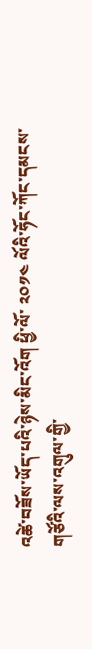འཚེ་བཟོས་ཡོད་པའི་ཉེས་མིང་འོག ཕྱི་ལོ་ ༢༠༡༤ ལོའི་ཧོང་ཀོང་དམངས་གཙོའི་ལས་འགུལ་གྱི་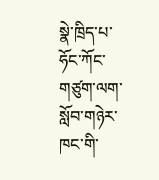སྣེ་ཁྲིད་པ་ཧོང་ཀོང་གཙུག་ལག་སློབ་གཉེར་ཁང་གི་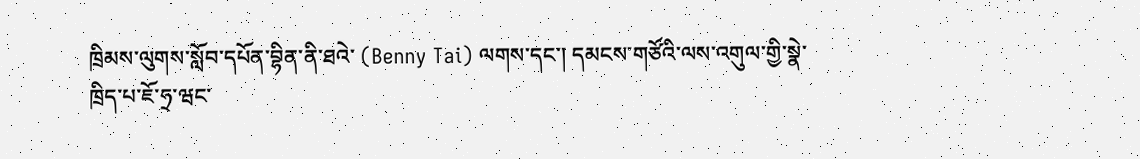ཁྲིམས་ལུགས་སློབ་དཔོན་བྷིན་ནི་ཐའེ་ (Benny Tai) ལགས་དང་། དམངས་གཙོའི་ལས་འགུལ་གྱི་སྣེ་ཁྲིད་པ་ཇོ་ཧྲ་ཝང་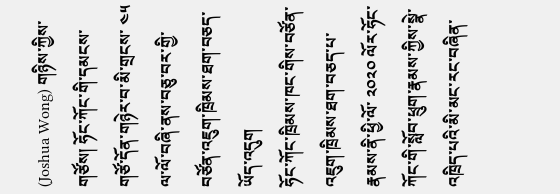(Joshua Wong) གཉིས་ཀྱིས་གཙོས། ཧོང་ཀོང་གི་དམངས་གཙོ་དོན་གཉེར་བ་མི་གྲངས་ ༤༥ ལ་ལོ་བཞི་ནས་བཅུ་བར་གྱི་བཙོན་འཇུག་ཁྲིམས་ཐག་བཅད་ཡོད་འདུག
ཧོང་ཀོང་ཁྲིམས་ཁང་གིས་བཙོན་འཇུག་ཁྲིམས་ཐག་བཅད་པ་རྣམས་ནི་ཕྱི་ལོ་ ༢༠༢༠ ལོར་ཧོང་ཀོང་གི་སློབ་ཕྲུག་རྣམས་ཀྱིས་སྣེ་འཁྲིད་པའི་མི་མང་རང་བཞིན་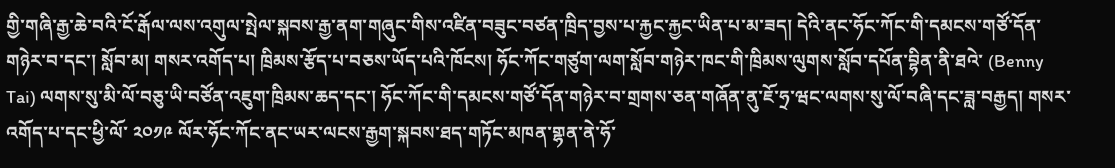གྱི་གཞི་རྒྱ་ཆེ་བའི་ངོ་རྒོལ་ལས་འགུལ་སྤེལ་སྐབས་རྒྱ་ནག་གཞུང་གིས་འཛིན་བཟུང་བཙན་ཁྲིད་བྱས་པ་རྐྱང་རྐྱང་ཡིན་པ་མ་ཟད། དེའི་ནང་ཧོང་ཀོང་གི་དམངས་གཙོ་དོན་གཉེར་བ་དང་། སློབ་མ། གསར་འགོད་པ། ཁྲིམས་རྩོད་པ་བཅས་ཡོད་པའི་ཁོངས། ཧོང་ཀོང་གཙུག་ལག་སློབ་གཉེར་ཁང་གི་ཁྲིམས་ལུགས་སློབ་དཔོན་བྷིན་ནི་ཐའེ་ (Benny Tai) ལགས་སུ་མི་ལོ་བཅུ་ཡི་བཙོན་འཇུག་ཁྲིམས་ཆད་དང་། ཧོང་ཀོང་གི་དམངས་གཙོ་དོན་གཉེར་བ་གྲགས་ཅན་གཞོན་ནུ་ཇོ་ཧྲ་ཝང་ལགས་སུ་ལོ་བཞི་དང་ཟླ་བརྒྱད། གསར་འགོད་པ་དང་ཕྱི་ལོ་ ༢༠༡༩ ལོར་ཧོང་ཀོང་ནང་ཡར་ལངས་རྒྱག་སྐབས་ཐད་གཏོང་མཁན་གྷན་ནེ་ཧོ་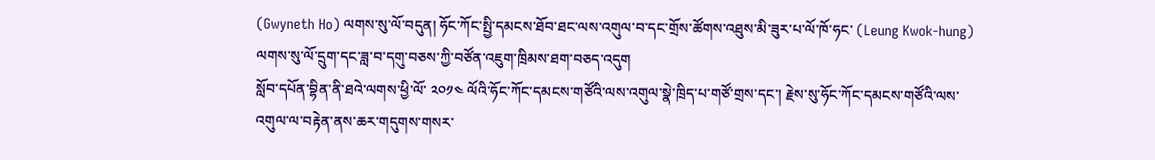(Gwyneth Ho) ལགས་སུ་ལོ་བདུན། ཧོང་ཀོང་སྤྱི་དམངས་ཐོབ་ཐང་ལས་འགུལ་བ་དང་གྲོས་ཚོགས་འཐུས་མི་ཟུར་པ་ལོ་ཁོ་ཧང་ (Leung Kwok-hung) ལགས་སུ་ལོ་དྲུག་དང་ཟླ་བ་དགུ་བཅས་ཀྱི་བཙོན་འཇུག་ཁྲིམས་ཐག་བཅད་འདུག
སློབ་དཔོན་བྷིན་ནི་ཐའེ་ལགས་ཕྱི་ལོ་ ༢༠༡༤ ལོའི་ཧོང་ཀོང་དམངས་གཙོའི་ལས་འགུལ་སྣེ་ཁྲིད་པ་གཙོ་གྲས་དང་། རྗེས་སུ་ཧོང་ཀོང་དམངས་གཙོའི་ལས་འགུལ་ལ་བརྟེན་ནས་ཆར་གདུགས་གསར་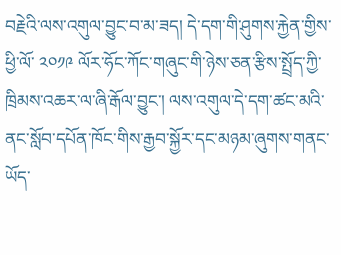བརྗེའི་ལས་འགུལ་བྱུང་བ་མ་ཟད། དེ་དག་གི་ཤུགས་རྐྱེན་གྱིས་ཕྱི་ལོ་ ༢༠༡༩ ལོར་ཧོང་ཀོང་གཞུང་གི་ཉེས་ཅན་རྩིས་སྤྲོད་ཀྱི་ཁྲིམས་འཆར་ལ་ཞི་རྒོལ་བྱུང་། ལས་འགུལ་དེ་དག་ཚང་མའི་ནང་སློབ་དཔོན་ཁོང་གིས་རྒྱབ་སྐྱོར་དང་མཉམ་ཞུགས་གནང་ཡོད་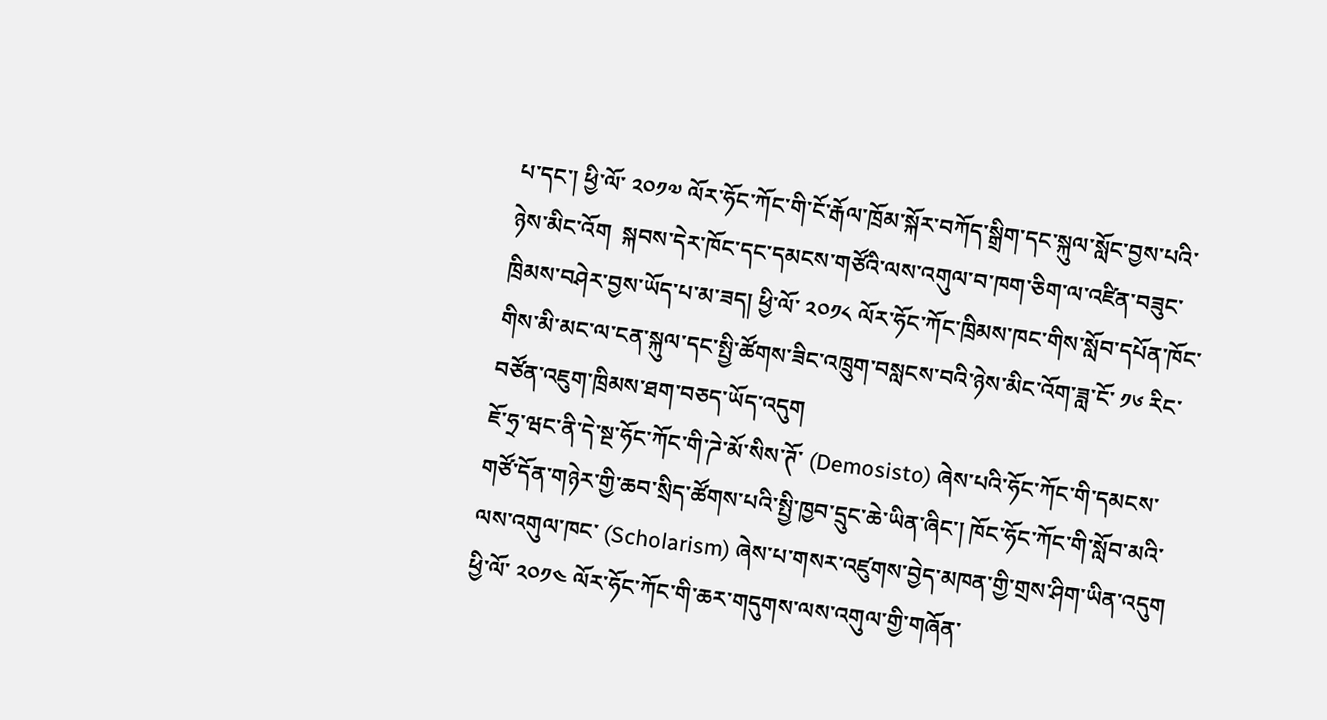པ་དང་། ཕྱི་ལོ་ ༢༠༡༧ ལོར་ཧོང་ཀོང་གི་ངོ་རྒོལ་ཁྲོམ་སྐོར་བཀོད་སྒྲིག་དང་སྐུལ་སློང་བྱས་པའི་ཉེས་མིང་འོག  སྐབས་དེར་ཁོང་དང་དམངས་གཙོའི་ལས་འགུལ་བ་ཁག་ཅིག་ལ་འཛིན་བཟུང་ཁྲིམས་བཤེར་བྱས་ཡོད་པ་མ་ཟད། ཕྱི་ལོ་ ༢༠༡༨ ལོར་ཧོང་ཀོང་ཁྲིམས་ཁང་གིས་སློབ་དཔོན་ཁོང་གིས་མི་མང་ལ་ངན་སྐུལ་དང་སྤྱི་ཚོགས་ཟིང་འཁྲུག་བསླངས་བའི་ཉེས་མིང་འོག་ཟླ་ངོ་ ༡༦ རིང་བཙོན་འཇུག་ཁྲིམས་ཐག་བཅད་ཡོད་འདུག
ཇོ་ཧྲ་ཝང་ནི་དེ་སྔ་ཧོང་ཀོང་གི་ཌེ་མོ་སིས་ཊོ་ (Demosisto) ཞེས་པའི་ཧོང་ཀོང་གི་དམངས་གཙོ་དོན་གཉེར་གྱི་ཆབ་སྲིད་ཚོགས་པའི་སྤྱི་ཁྱབ་དྲུང་ཆེ་ཡིན་ཞིང་། ཁོང་ཧོང་ཀོང་གི་སློབ་མའི་ལས་འགུལ་ཁང་ (Scholarism) ཞེས་པ་གསར་འཛུགས་བྱེད་མཁན་གྱི་གྲས་ཤིག་ཡིན་འདུག  ཕྱི་ལོ་ ༢༠༡༤ ལོར་ཧོང་ཀོང་གི་ཆར་གདུགས་ལས་འགུལ་གྱི་གཞོན་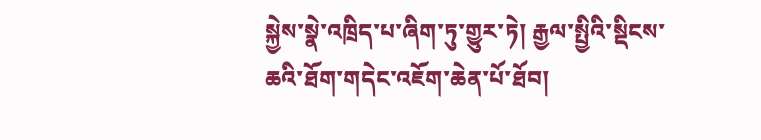སྐྱེས་སྣེ་འཁྲིད་པ་ཞིག་ཏུ་གྱུར་ཏེ། རྒྱལ་སྤྱིའི་སྡིངས་ཆའི་ཐོག་གདེང་འཇོག་ཆེན་པོ་ཐོབ།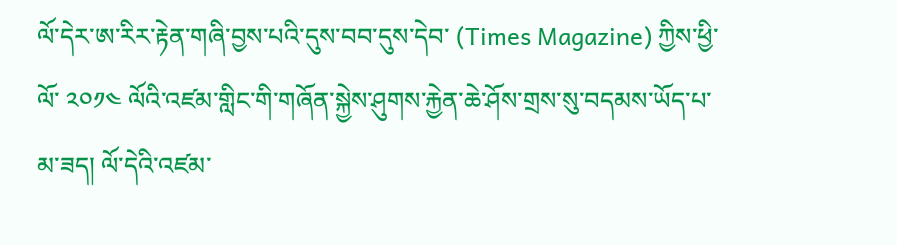ལོ་དེར་ཨ་རིར་རྟེན་གཞི་བྱས་པའི་དུས་བབ་དུས་དེབ་ (Times Magazine) ཀྱིས་ཕྱི་ལོ་ ༢༠༡༤ ལོའི་འཛམ་གླིང་གི་གཞོན་སྐྱེས་ཤུགས་རྐྱེན་ཆེ་ཤོས་གྲས་སུ་བདམས་ཡོད་པ་མ་ཟད། ལོ་དེའི་འཛམ་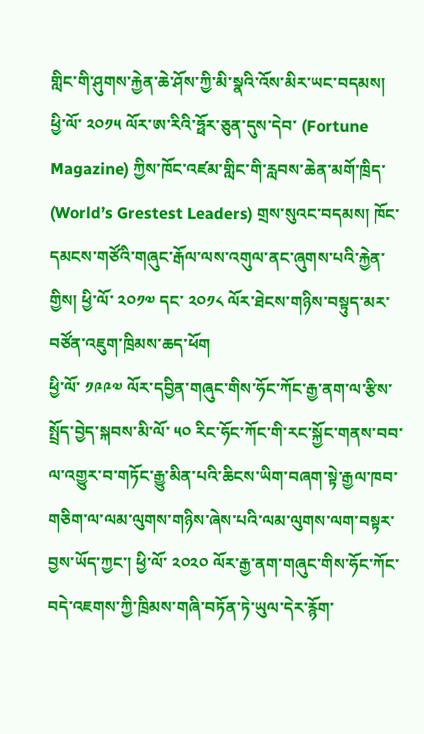གླིང་གི་ཤུགས་རྐྱེན་ཆེ་ཤོས་ཀྱི་མི་སྣའི་འོས་མིར་ཡང་བདམས། ཕྱི་ལོ་ ༢༠༡༥ ལོར་ཨ་རིའི་ཧྥོར་ཅུན་དུས་དེབ་ (Fortune Magazine) ཀྱིས་ཁོང་འཛམ་གླིང་གི་རླབས་ཆེན་མགོ་ཁྲིད་ (World’s Grestest Leaders) གྲས་སུའང་བདམས། ཁོང་དམངས་གཙོའི་གཞུང་རྒོལ་ལས་འགུལ་ནང་ཞུགས་པའི་རྐྱེན་གྱིས། ཕྱི་ལོ་ ༢༠༡༧ དང་ ༢༠༡༨ ལོར་ཐེངས་གཉིས་བསྟུད་མར་བཙོན་འཇུག་ཁྲིམས་ཆད་ཕོག
ཕྱི་ལོ་ ༡༩༩༧ ལོར་དབྱིན་གཞུང་གིས་ཧོང་ཀོང་རྒྱ་ནག་ལ་རྩིས་སྤྲོད་བྱེད་སྐབས་མི་ལོ་ ༥༠ རིང་ཧོང་ཀོང་གི་རང་སྐྱོང་གནས་བབ་ལ་འགྱུར་བ་གཏོང་རྒྱུ་མིན་པའི་ཆིངས་ཡིག་བཞག་སྟེ་རྒྱལ་ཁབ་གཅིག་ལ་ལམ་ལུགས་གཉིས་ཞེས་པའི་ལམ་ལུགས་ལག་བསྟར་བྱས་ཡོད་ཀྱང་། ཕྱི་ལོ་ ༢༠༢༠ ལོར་རྒྱ་ནག་གཞུང་གིས་ཧོང་ཀོང་བདེ་འཇགས་ཀྱི་ཁྲིམས་གཞི་བཏོན་ཏེ་ཡུལ་དེར་རྙོག་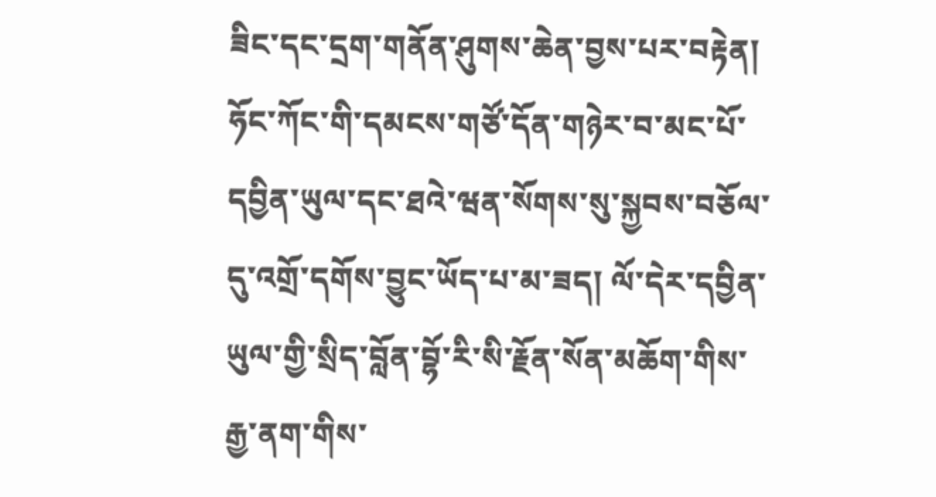ཟིང་དང་དྲག་གནོན་ཤུགས་ཆེན་བྱས་པར་བརྟེན།  ཧོང་ཀོང་གི་དམངས་གཙོ་དོན་གཉེར་བ་མང་པོ་དབྱིན་ཡུལ་དང་ཐའེ་ཝན་སོགས་སུ་སྐྱབས་བཅོལ་དུ་འགྲོ་དགོས་བྱུང་ཡོད་པ་མ་ཟད། ལོ་དེར་དབྱིན་ཡུལ་གྱི་སྲིད་བློན་བྷོ་རི་སི་རྗོན་སོན་མཆོག་གིས་རྒྱ་ནག་གིས་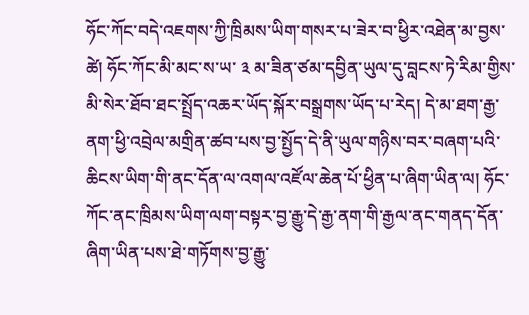ཧོང་ཀོང་བདེ་འཇགས་ཀྱི་ཁྲིམས་ཡིག་གསར་པ་ཟེར་བ་ཕྱིར་འཐེན་མ་བྱས་ཚེ། ཧོང་ཀོང་མི་མང་ས་ཡ་ ༣ མ་ཟིན་ཙམ་དབྱིན་ཡུལ་དུ་བླངས་ཏེ་རིམ་གྱིས་མི་སེར་ཐོབ་ཐང་སྤྲོད་འཆར་ཡོད་སྐོར་བསྒྲགས་ཡོད་པ་རེད། དེ་མ་ཐག་རྒྱ་ནག་ཕྱི་འབྲེལ་མགྲིན་ཚབ་པས་བྱ་སྤྱོད་དེ་ནི་ཡུལ་གཉིས་བར་བཞག་པའི་ཆིངས་ཡིག་གི་ནང་དོན་ལ་འགལ་འཛོལ་ཆེན་པོ་ཕྱིན་པ་ཞིག་ཡིན་ལ། ཧོང་ཀོང་ནང་ཁྲིམས་ཡིག་ལག་བསྟར་བྱ་རྒྱུ་དེ་རྒྱ་ནག་གི་རྒྱལ་ནང་གནད་དོན་ཞིག་ཡིན་པས་ཐེ་གཏོགས་བྱ་རྒྱུ་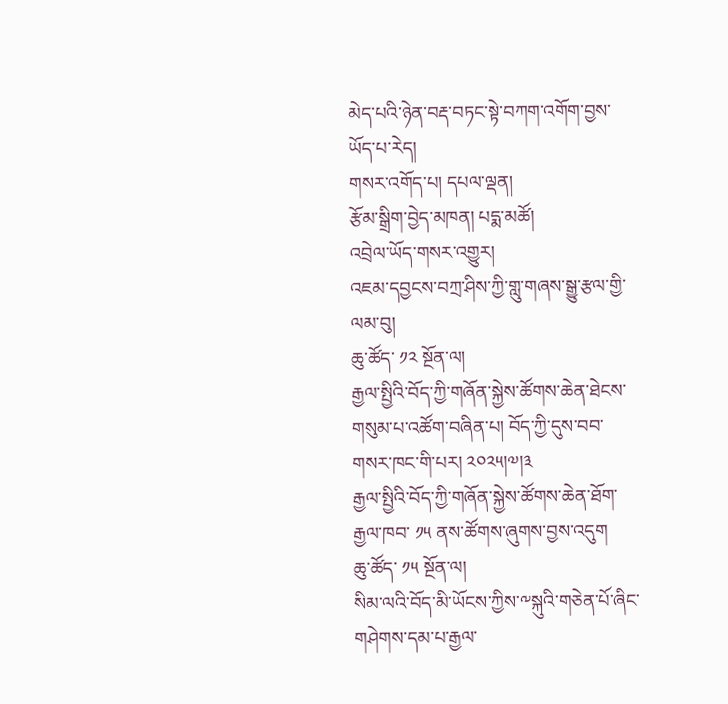མེད་པའི་ཉེན་བརྡ་བཏང་སྟེ་བཀག་འགོག་བྱས་ཡོད་པ་རེད།
གསར་འགོད་པ། དཔལ་ལྡན།
རྩོམ་སྒྲིག་བྱེད་མཁན། པདྨ་མཚོ།
འབྲེལ་ཡོད་གསར་འགྱུར།
འཇམ་དབྱངས་བཀྲ་ཤིས་ཀྱི་གླུ་གཞས་སྒྱུ་རྩལ་གྱི་ལམ་བུ།
ཆུ་ཚོད་ ༡༢ སྔོན་ལ།
རྒྱལ་སྤྱིའི་བོད་ཀྱི་གཞོན་སྐྱེས་ཚོགས་ཆེན་ཐེངས་གསུམ་པ་འཚོག་བཞིན་པ། བོད་ཀྱི་དུས་བབ་གསར་ཁང་གི་པར། ༢༠༢༥།༧།༣
རྒྱལ་སྤྱིའི་བོད་ཀྱི་གཞོན་སྐྱེས་ཚོགས་ཆེན་ཐོག་རྒྱལ་ཁབ་ ༡༥ ནས་ཚོགས་ཞུགས་བྱས་འདུག
ཆུ་ཚོད་ ༡༥ སྔོན་ལ།
སིམ་ལའི་བོད་མི་ཡོངས་ཀྱིས་༸སྐུའི་གཅེན་པོ་ཞིང་གཤེགས་དམ་པ་རྒྱལ་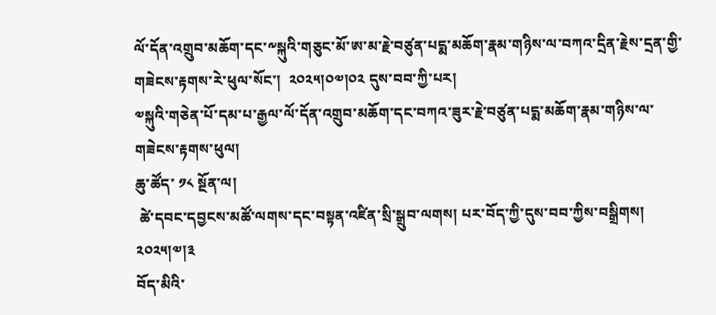ལོ་དོན་འགྲུབ་མཆོག་དང་༸སྐུའི་གཅུང་མོ་ཨ་མ་རྗེ་བཙུན་པདྨ་མཆོག་རྣམ་གཉིས་ལ་བཀའ་དྲིན་རྗེས་དྲན་གྱི་གཟེངས་རྟགས་རེ་ཕུལ་སོང་།  ༢༠༢༥།༠༧།༠༢ དུས་བབ་ཀྱི་པར།
༧སྐུའི་གཅེན་པོ་དམ་པ་རྒྱལ་ལོ་དོན་འགྲུབ་མཆོག་དང་བཀའ་ཟུར་རྗེ་བཙུན་པདྨ་མཆོག་རྣམ་གཉིས་ལ་གཟེངས་རྟགས་ཕུལ།
ཆུ་ཚོད་ ༡༨ སྔོན་ལ།
 ཚེ་དབང་དབྱངས་མཚོ་ལགས་དང་བསྟན་འཛིན་སྲི་སྒྲུབ་ལགས། པར་བོད་ཀྱི་དུས་བབ་ཀྱིས་བསྒྲིགས། ༢༠༢༥།༧།༣
བོད་མིའི་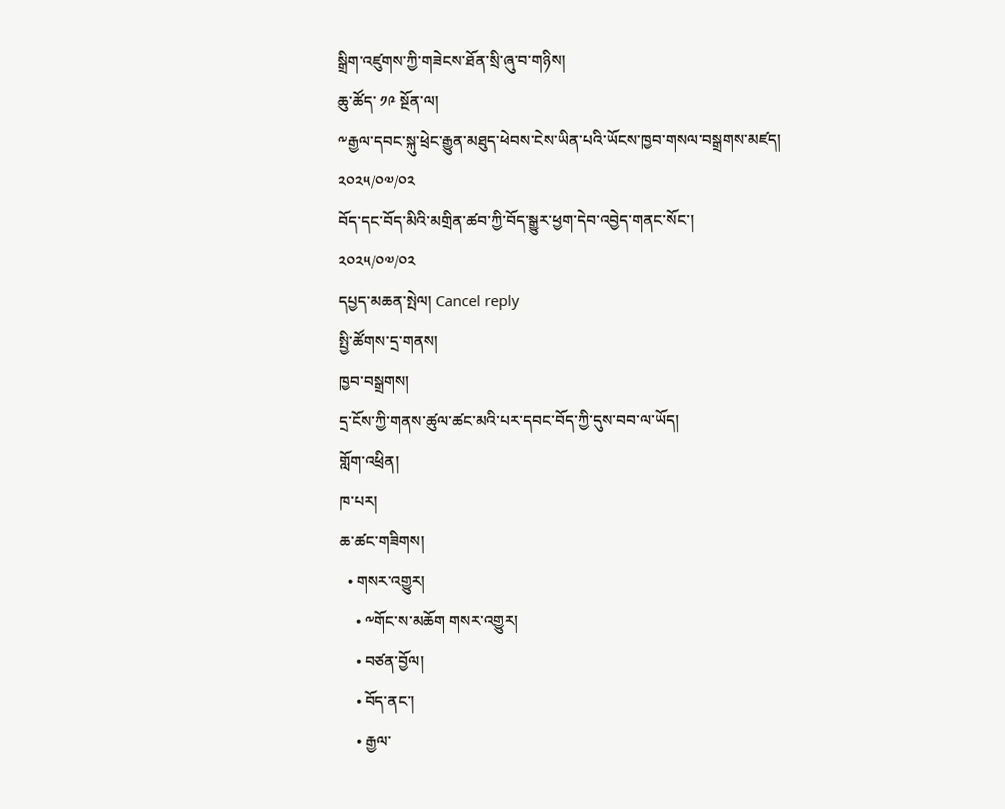སྒྲིག་འཛུགས་ཀྱི་གཟེངས་ཐོན་སྲི་ཞུ་བ་གཉིས།
ཆུ་ཚོད་ ༡༩ སྔོན་ལ།
༸རྒྱལ་དབང་སྐུ་ཕྲེང་རྒྱུན་མཐུད་ཕེབས་ངེས་ཡིན་པའི་ཡོངས་ཁྱབ་གསལ་བསྒྲགས་མཛད།
༢༠༢༥/༠༧/༠༢
བོད་དང་བོད་མིའི་མགྲིན་ཚབ་ཀྱི་བོད་སྒྱུར་ཕྱག་དེབ་འབྱེད་གནང་སོང་།
༢༠༢༥/༠༧/༠༢
དཔྱད་མཆན་སྤེལ། Cancel reply
སྤྱི་ཚོགས་དྲ་གནས།
ཁྱབ་བསྒྲགས།
དྲ་ངོས་ཀྱི་གནས་ཚུལ་ཚང་མའི་པར་དབང་བོད་ཀྱི་དུས་བབ་ལ་ཡོད།
གློག་འཕྲིན།
ཁ་པར།
ཆ་ཚང་གཟིགས།
  • གསར་འགྱུར།
    • ༸གོང་ས་མཆོག གསར་འགྱུར།
    • བཙན་བྱོལ།
    • བོད་ནང་།
    • རྒྱལ་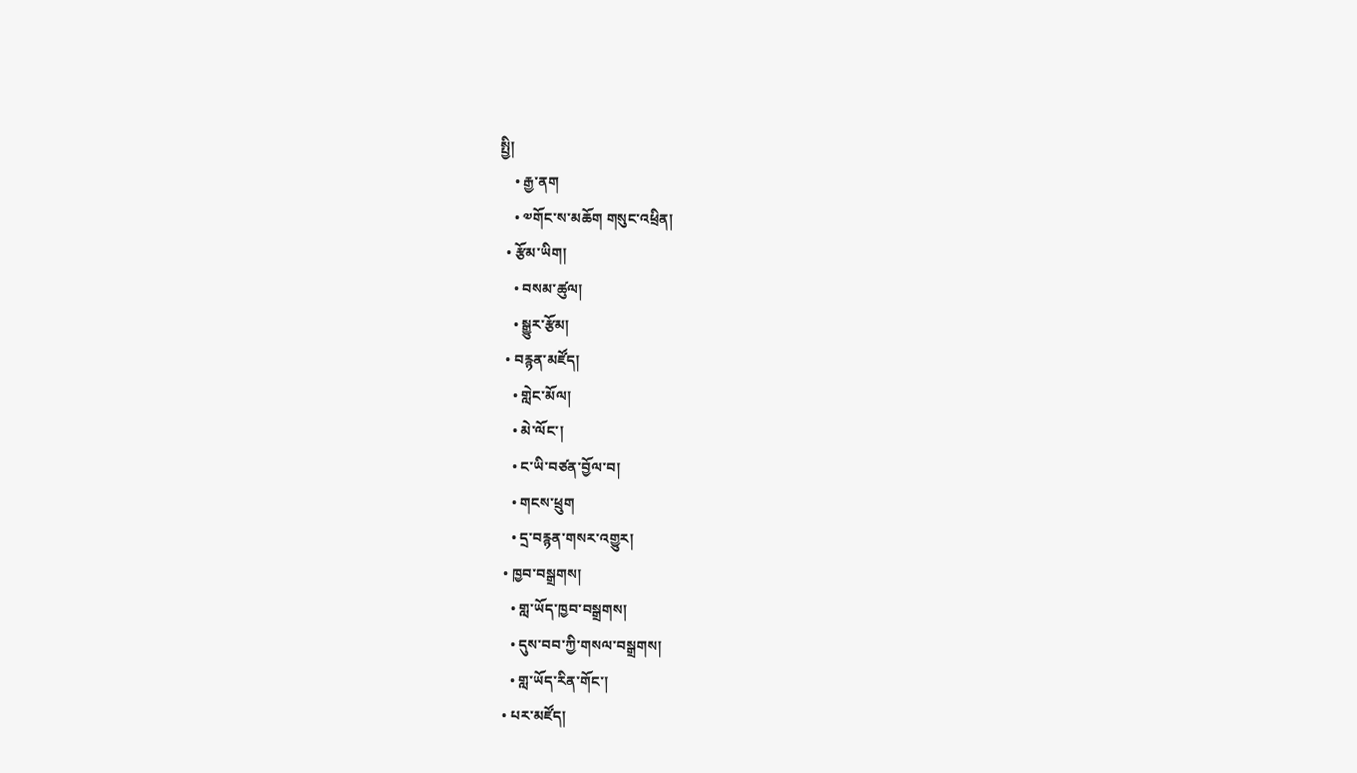སྤྱི།
    • རྒྱ་ནག
    • ༧གོང་ས་མཆོག གསུང་འཕྲིན།
  • རྩོམ་ཡིག།
    • བསམ་ཚུལ།
    • སྒྱུར་རྩོམ།
  • བརྙན་མཛོད།
    • གླེང་མོལ།
    • མེ་ལོང་།
    • ང་ཡི་བཙན་བྱོལ་བ།
    • གངས་ཕྲུག
    • དྲ་བརྙན་གསར་འགྱུར།
  • ཁྱབ་བསྒྲགས།
    • གླ་ཡོད་ཁྱབ་བསྒྲགས།
    • དུས་བབ་ཀྱི་གསལ་བསྒྲགས།
    • གླ་ཡོད་རིན་གོང་།
  • པར་མཛོད།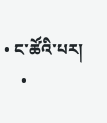• ང་ཚོའི་པར།
    •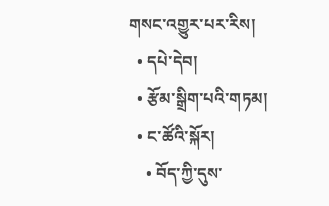གསང་འགྱུར་པར་རིས།
  • དཔེ་དེབ།
  • རྩོམ་སྒྲིག་པའི་གཏམ།
  • ང་ཚོའི་སྐོར།
    • བོད་ཀྱི་དུས་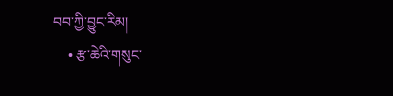བབ་ཀྱི་བྱུང་རིམ།
    • རྩ་ཆེའི་གསུང་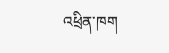འཕྲིན་ཁག